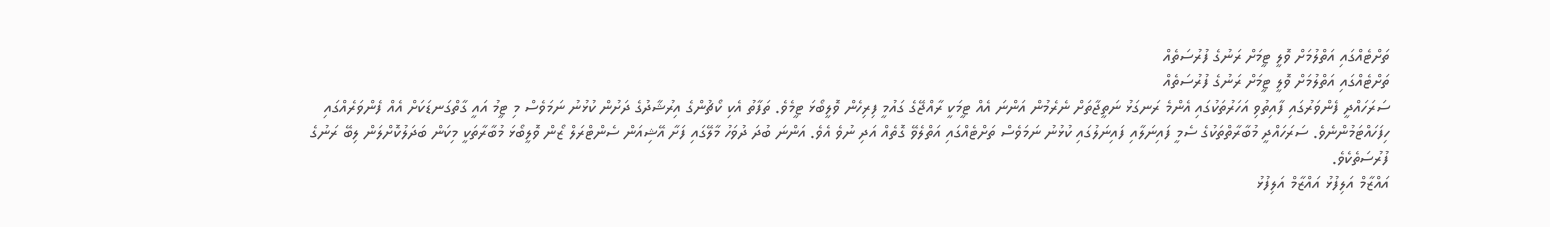ތަށްޓެއްގައި އަތްލުމަށް ވޮލީ ޓީމަށް ރަނުގެ ފުރުސަތެއް
ތަށްޓެއްގައި އަތްލުމަށް ވޮލީ ޓީމަށް ރަނުގެ ފުރުސަތެއް
ސަރަހައްދީ ފެންވަރުގައި ފާއިތުވި އަހަރުތަކުގައި އެންމެ ރަނގަޅު ނަތީޖާތަށް ނެރެމުން އަންނަ އެއް ޓީމަކީ ރާއްޖޭގެ ގައުމީ ފިރިހެން ވޮލީބޯޅަ ޓީމެވެ. ތަފާތު އެކި ކޯޗުންގެ އިރުޝާދުގެ ދަށުން ކުޅުނު ނަމަވެސް މި ޓީމު އައީ ގާތްގަނޑަކަށް އެއް ފެންވަރެއްގައި ހިފަހައްޓަމުންނެވެ. ސަރަހައްދީ މުބާރާތްތަކުގެ ސެމީ ފައިނަލާއި ފައިނަލުގައި ކުޅުނު ނަމަވެސް ތަށްޓެއްގައި އަތްލެވޭ ގޮތެއް އަދި ނުވެ އެވެ. އަންނަ ބުދަ ދުވަހު މާލޭގައި ފަށާ އޭޝިއަން ސެންޓްރަލް ޒޯން ވޮލީބޯޅަ މުބާރާތަކީ މިކަން ބަދަލުކޮށްލަން ލިބޭ ރަނުގެ ފުރުސަތެކެވެ.
އައްޒާމް އަލިފުޅު އައްޒާމް އަލިފުޅު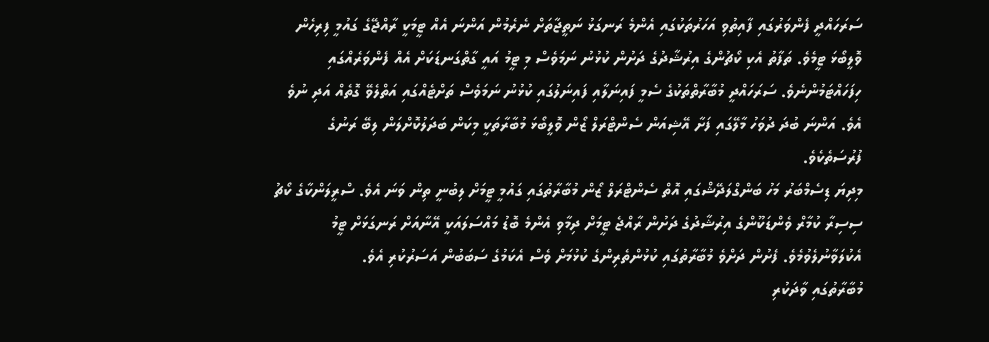ސަރަހައްދީ ފެންވަރުގައި ފާއިތުވި އަހަރުތަކުގައި އެންމެ ރަނގަޅު ނަތީޖާތަށް ނެރެމުން އަންނަ އެއް ޓީމަކީ ރާއްޖޭގެ ގައުމީ ފިރިހެން ވޮލީބޯޅަ ޓީމެވެ. ތަފާތު އެކި ކޯޗުންގެ އިރުޝާދުގެ ދަށުން ކުޅުނު ނަމަވެސް މި ޓީމު އައީ ގާތްގަނޑަކަށް އެއް ފެންވަރެއްގައި ހިފަހައްޓަމުންނެވެ. ސަރަހައްދީ މުބާރާތްތަކުގެ ސެމީ ފައިނަލާއި ފައިނަލުގައި ކުޅުނު ނަމަވެސް ތަށްޓެއްގައި އަތްލެވޭ ގޮތެއް އަދި ނުވެ އެވެ. އަންނަ ބުދަ ދުވަހު މާލޭގައި ފަށާ އޭޝިއަން ސެންޓްރަލް ޒޯން ވޮލީބޯޅަ މުބާރާތަކީ މިކަން ބަދަލުކޮށްލަން ލިބޭ ރަނުގެ ފުރުސަތެކެވެ.
މިދިޔަ ޑިސެމްބަރު މަހު ބަންގްލަދޭޝްގައި އޮތް ސެންޓްރަލް ޒޯން މުބާރާތުގައި ގައުމީ ޓީމަށް ލިބުނީ ތިން ވަނަ އެވެ. ސްރީލަންކާގެ ކޯޗު ސިސިރާ ކުމާރް ވެންޑަކޫންގެ އިރުޝާދުގެ ދަށުން ރާއްޖެ ޓީމަށް ދިމާވި އެންމެ ބޮޑު މައްސަލައަކީ އޭނާއަށް ރަނގަޅަށް ޓީމު އެކުލަވާނުލެވުމެވެ. ފެށުން ދަށްވެ މުބާރާތުގައި ކުޅުންތެރިންގެ ކުޅުމަށް ވެސް އެކަމުގެ ސަބަބުން އަސަރުކުރި އެވެ.
މުބާރާތުގައި ވާދަކުރި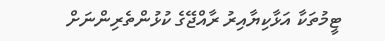ޓީމުތަކާ އަޅާކިޔާއިރު ރާއްޖޭގެ ކުޅުންތެރިންނަށް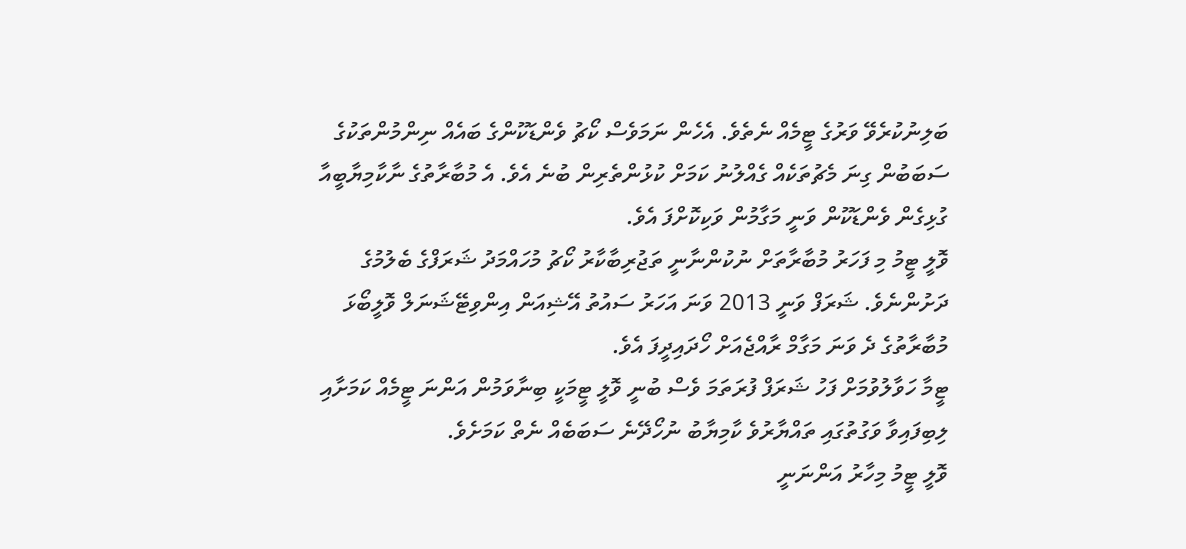ބަލިނުކުރެވޭ ވަރުގެ ޓީމެއް ނެތެވެ. އެހެން ނަމަވެސް ކޯޗު ވެންޑަކޫންގެ ބައެއް ނިންމުންތަކުގެ ސަބަބުން ގިނަ މެޗުތަކެއް ގެއްލުނު ކަމަށް ކުޅުންތެރިން ބުނެ އެވެ. އެ މުބާރާތުގެ ނާކާމިޔާބީއާ ގުޅިގެން ވެންޑަކޫން ވަނީ މަގާމުން ވަކިކޮށްފަ އެވެ.
ވޮލީ ޓީމު މި ފަހަރު މުބާރާތަށް ނުކުންނާނީ ތަޖުރިބާކާރު ކޯޗު މުހައްމަދު ޝަރަފްގެ ބެލުމުގެ ދަށުންނެވެ. ޝަރަފް ވަނީ 2013 ވަނަ އަހަރު ސައުތު އޭޝިއަން އިންވިޓޭޝަނަލް ވޮލީބޯޅަ މުބާރާތުގެ ދެ ވަނަ މަގާމް ރާއްޖެއަށް ހޯދައިދީފަ އެވެ.
ޓީމާ ހަވާލުވުމަށް ފަހު ޝަރަފް ފުރަތަމަ ވެސް ބުނީ ވޮލީ ޓީމަކީ ބިނާވަމުން އަންނަ ޓީމެއް ކަމަށާއި ލިބިފައިވާ ވަގުތުގައި ތައްޔާރުވެ ކާމިޔާބު ނުހޯދޭނެ ސަބަބެއް ނެތް ކަމަށެވެ.
ވޮލީ ޓީމު މިހާރު އަންނަނީ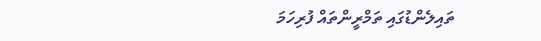ތައިލެންޑުގައި ތަމްރީންތައް ފުރިހަމަ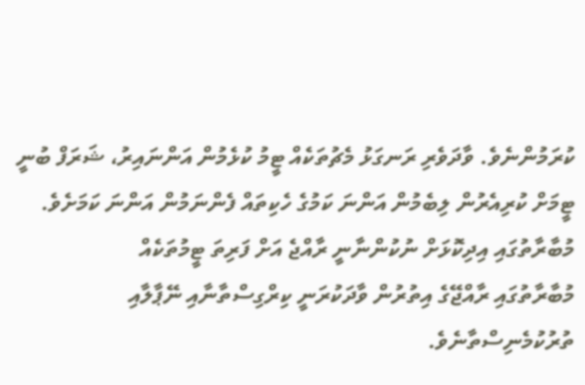ކުރަމުންނެވެ. ވާދަވެރި ރަނގަޅު މެޗުތަކެއް ޓީމު ކުޅެމުން އަންނައިރު، ޝަރަފް ބުނީ ޓީމަށް ކުރިއެރުން ލިބެމުން އަންނަ ކަމުގެ ހެކިތައް ފެންނަމުން އަންނަ ކަމަށެވެ.
މުބާރާތުގައި އިދިކޮޅަށް ނުކުންނާނީ ރާއްޖެ އަށް ފަރިތަ ޓީމުތަކެއް
މުބާރާތުގައި ރާއްޖޭގެ އިތުރުން ވާދަކުރަނީ ކިރްގިސްތާނާއި ނޭޕާލާއި ތުރުކުމެނިސްތާނެވެ.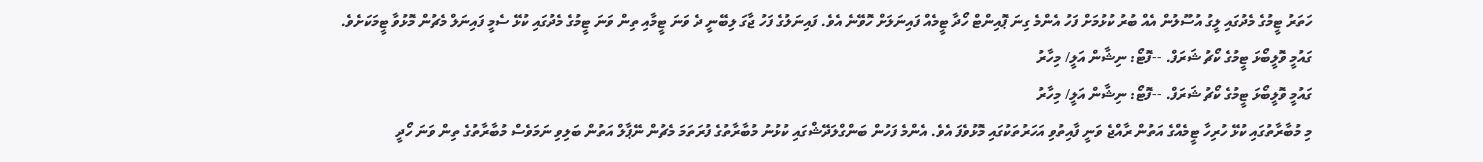ހަތަރު ޓީމުގެ މެދުގައި ލީގު އުސޫލުން އެއް ބުރު ކުޅުމަށް ފަހު އެންމެ ގިނަ ޕޮއިންޓް ހޯދާ ޓީމެއް ފައިނަލަށް ހޮވޭނެ އެވެ. ފައިނަލުގެ ފަހު ޖާގަ ލިބޭނީ ދެ ވަނަ ޓީމާއި ތިން ވަނަ ޓީމުގެ މެދުގައި ކުޅޭ ސެމީ ފައިނަލް މެޗުން މޮޅުވާ ޓީމަކަށެވެ.
ގައުމީ ވޮލީބޯޅަ ޓީމުގެ ކޯޗު ޝަރަފް. --ފޮޓޯ: ނިޝާން އަލީ/ މިހާރު
ގައުމީ ވޮލީބޯޅަ ޓީމުގެ ކޯޗު ޝަރަފް. --ފޮޓޯ: ނިޝާން އަލީ/ މިހާރު
މި މުބާރާތުގައި ކުޅޭ ހުރިހާ ޓީމެއްގެ އަތުން ރާއްޖެ ވަނީ ފާއިތުވި އަހަރުތަކުގައި މޮޅުވެފަ އެވެ. އެންމެ ފަހުން ބަންގްލަދޭޝްގައި ކުޅުނު މުބާރާތުގެ ފުރަތަމަ މެޗުން ނޭޕާލް އަތުން ބަލިވި ނަމަވެސް މުބާރާތުގެ ތިން ވަނަ ހޯދީ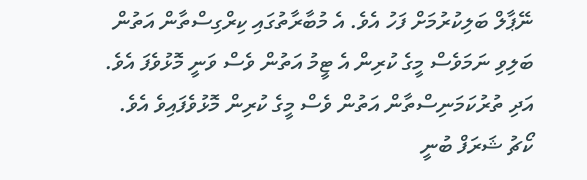ނޭޕާލް ބަލިކުރުމަށް ފަހު އެވެ. އެ މުބާރާތުގައި ކިރްގިސްތާން އަތުން ބަލިވި ނަމަވެސް މީގެ ކުރިން އެ ޓީމު އަތުން ވެސް ވަނީ މޮޅުވެފަ އެވެ. އަދި ތުރުކަމަނިސްތާން އަތުން ވެސް މީގެ ކުރިން މޮޅުވެފައިވެ އެވެ.
ކޯޗު ޝަރަފް ބުނީ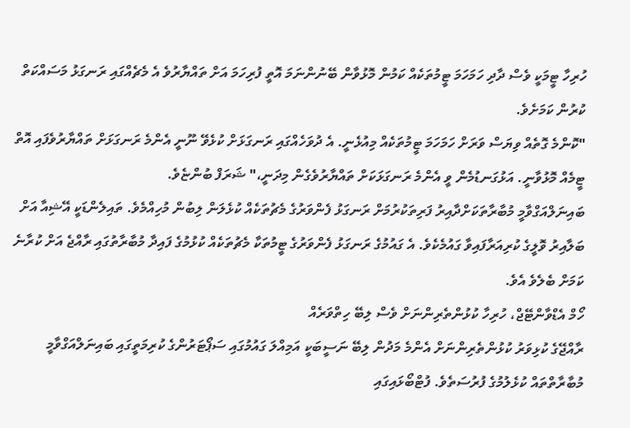ހުރިހާ ޓީމަކީ ވެސް ދާދި ހަމަހަމަ ޓީމުތަކެއް ކަމުން މޮޅުވާން ބޭނުންނަމަ އޮތީ ފުރިހަމަ އަށް ތައްޔާރުވެ އެ މެޗެއްގައި ރަނގަޅު މަސައްކަތް ކުރުން ކަމަށެވެ.
"ކޮންމެ ގޮތެއް ވިޔަސް ވަރަށް ހަމަހަމަ ޓީމުތަކެއް މިއުޅެނީ. އެ ދުވަހެއްގައި ރަނގަޅަށް ކުޅެވޭ ނޫނީ އެންމެ ރަނގަޅަށް ތައްޔާރުވެފައި އޮތް ޓީމެއް މޮޅުވާނީ. އަޅުގަނޑުމެން ވީ އެންމެ ރަނގަޅަކަށް ތައްޔާރުވެގެން މިދަނީ،" ޝަރަފް ބުންޏެވެ.
ބައިނަލްއަގްވާމީ މުބާރާތަކަށްދާއިރު ފަރިތަކުރުމަށް ރަނގަޅު ފެންވަރުގެ މެޗުތަކެއް ކުޅެލަން ލިބުން މުހިއްމެވެ. ތައިލެންޑަކީ އޭޝިއާ އަށް ބަލާއިރު ވޮލީގެ ކުރިއަރާފައިވާ ގައުމެކެވެ. އެ ގައުމުގެ ރަނގަޅު ފެންވަރުގެ ޓީމުތަކާ މެޗުތަކެއް ކުޅުމުގެ ފައިދާ މުބާރާތުގައި ރާއްޖެ އަށް ކުރާނެ ކަމަށް ބެލެވެ އެވެ.
ހޯމް އެޑްވާންޓޭޖް، ހުރިހާ ކުޅުންތެރިންނަށް ވެސް ލިބޭ ހިތްވަރެއް
ރާއްޖޭގެ ކުޅިވަރު ކުޅުންތެރިންނަށް އެންމެ މަދުން ލިބޭ ނަސީބަކީ އަމިއްލަ ގައުމުގައި ސަޕޯޓަރުންގެ ކުރިމަތީގައި ބައިނަލްއަގްވާމީ މުބާރާތްތައް ކުޅެލުމުގެ ފުރުސަތެވެ. ފުޓްބޯޅައިގައި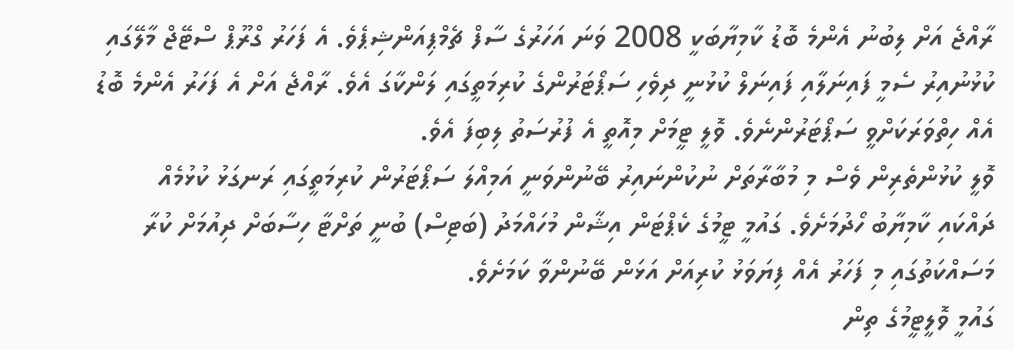ރާއްޖެ އަށް ލިބުނު އެންމެ ބޮޑު ކާމިޔާބަކީ 2008 ވަނަ އަހަރުގެ ސާފް ޗެމްޕިއަންޝިޕެވެ. އެ ފަހަރު ގްރޫޕް ސްޓޭޖް މާލޭގައި ކުޅުނުއިރު ސެމީ ފައިނަލާއި ފައިނަލް ކުޅުނީ ދިވެހި ސަޕޯޓަރުންގެ ކުރިމަތީގައި ލަންކާގަ އެވެ. ރާއްޖެ އަށް އެ ފަހަރު އެންމެ ބޮޑު އެއް ހިތްވަރަކަށްވީ ސަޕޯޓަރުންނެވެ. ވޮލީ ޓީމަށް މިއޮތީ އެ ފުރުސަތު ލިބިފަ އެވެ.
ވޮލީ ކުޅުންތެރިން ވެސް މި މުބާރާތަށް ނުކުންނައިރު ބޭނުންވަނީ އަމިއްލަ ސަޕޯޓަރުން ކުރިމަތީގައި ރަނގަޅު ކުޅުމެއް ދައްކައި ކާމިޔާބު ހޯދުމަށެވެ. ގައުމީ ޓީމުގެ ކެޕްޓަން އިޝާން މުހައްމަދު (ބަޓިސް) ބުނީ ތަށްޓާ ހިސާބަށް ދިއުމަށް ކުރާ މަސައްކަތުގައި މި ފަހަރު އެއް ފިޔަވަޅު ކުރިއަށް އަޅަން ބޭނުންވާ ކަމަށެވެ.
ގައުމީ ވޮލީޓީމުގެ ތިން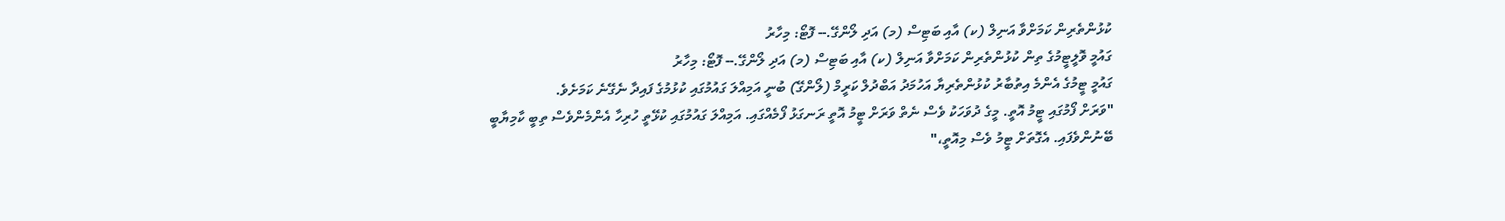ކުޅުންތެރިން ކަމަށްވާ އަނިލް (ކ) އާއި ބަޓިސް (މ) އަދި ލޯންގޭ.-- ފޮޓޯ: މިހާރު
ގައުމީ ވޮލީޓީމުގެ ތިން ކުޅުންތެރިން ކަމަށްވާ އަނިލް (ކ) އާއި ބަޓިސް (މ) އަދި ލޯންގޭ.-- ފޮޓޯ: މިހާރު
ގައުމީ ޓީމުގެ އެންމެ އިތުބާރު ކުޅުންތެރިޔާ އަހުމަދު އަބްދުލް ކަރީމް (ލޯންގޭ) ބުނީ އަމިއްލަ ގައުމުގައި ކުޅުމުގެ ފައިދާ ނެގޭނެ ކަމަށެވެ.
"ވަރަށް ފޯމުގައި ޓީމު އޮތީ. މީގެ ދުވަހަކު ވެސް ނެތް ވަރަށް ޓީމު އޮތީ ރަނގަޅު ފޯމެއްގައި. އަމިއްލަ ގައުމުގައި ކުޅޭތީ ހުރިހާ އެންމެންވެސް ތިބީ ކާމިޔާބީ ބޭނުންވެފައި. އެގޮތަށް ޓީމު ވެސް މިއޮތީ،"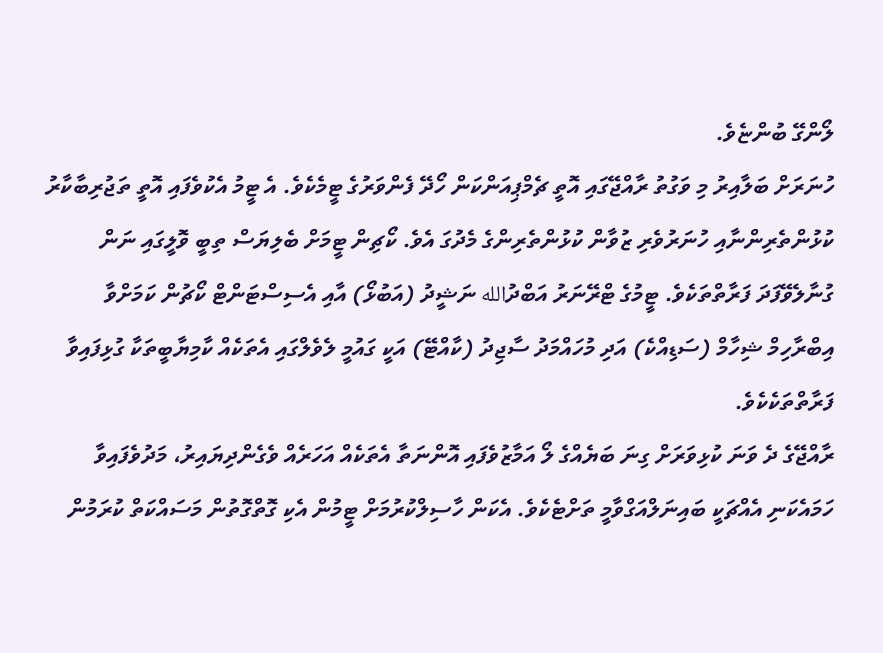ލޯންގޭ ބުންޏެވެ.
ހުނަރަށް ބަލާއިރު މި ވަގުތު ރާއްޖޭގައި އޮތީ ޗެމްޕިއަންކަން ހޯދޭ ފެންވަރުގެ ޓީމެކެވެ. އެ ޓީމު އެކުވެފައި އޮތީ ތަޖުރިބާކާރު ކުޅުންތެރިންނާއި ހުނަރުވެރި ޒުވާން ކުޅުންތެރިންގެ މެދުގަ އެވެ. ކޯޗިން ޓީމަށް ބެލިޔަސް ތިބީ ވޮލީގައި ނަން ގުނާލެވޭފަދަ ފަރާތްތަކެވެ. ޓީމުގެ ޓްރޭނަރު އަބްދުالله ނަޝީދު (އަބުޅޯ) އާއި އެސިސްޓަންޓް ކޯޗުން ކަމަށްވާ އިބްރާހިމް ޝިހާމް (ސަޑިއްކެ) އަދި މުހައްމަދު ސާޖިދު (ކާއްޓޭ) އަކީ ގައުމީ ލެވެލްގައި އެތަކެއް ކާމިޔާބީތަކާ ގުޅިފައިވާ ފަރާތްތަކެކެވެ.
ރާއްޖޭގެ ދެ ވަނަ ކުޅިވަރަށް ގިނަ ބަޔެއްގެ ލޯ އަމާޒުވެފައި އޮންނަތާ އެތަކެއް އަހަރެއް ވެގެންދިޔައިރު، މަދުވެފައިވާ ހަމައެކަނި އެއްޗަކީ ބައިނަލްއަގްވާމީ ތަށްޓެކެވެ. އެކަން ހާސިލްކުރުމަށް ޓީމުން އެކި ގޮތްގޮތުން މަސައްކަތް ކުރަމުން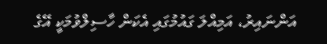އަންނައިރު، އަމިއްލަ ގައުމުގައި އެކަން ހާސިލްވުމަކީ އޭގެ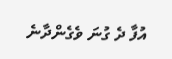އުފާ ދެ ގުނަ ވެގެންދާނެ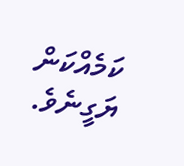ކަމެއްކަން ޔަގީނެވެ.